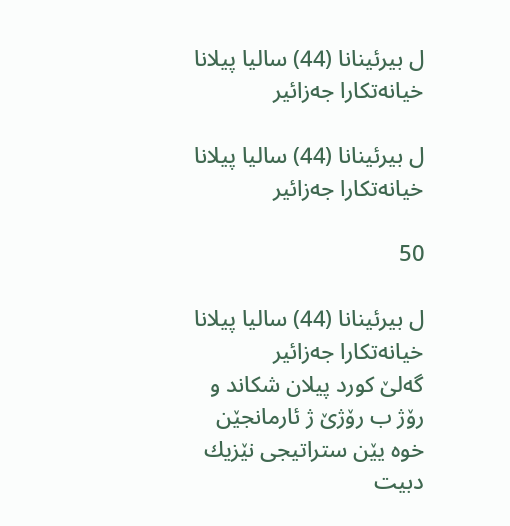ل بیرئینانا (44) سالیا پیلانا خیانه‌تكارا جه‌زائیر

ل بیرئینانا (44) سالیا پیلانا خیانه‌تكارا جه‌زائیر

50

ل بیرئینانا (44) سالیا پیلانا خیانه‌تكارا جه‌زائیر
گه‌لێ كورد پیلان شكاند و رۆژ ب رۆژێ ژ ئارمانجێن خوه‌ یێن ستراتیجى نێزیك دبیت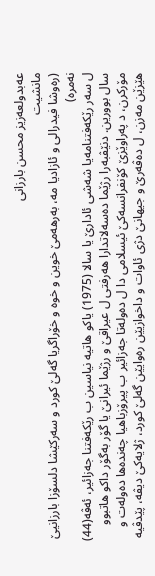عه‌بدولعه‌زیز محسن بارزانى
مانشیت
(ره‌وشا فیدرالى و ئازادیا مه‌، به‌رهه‌مێ خوین و خوه و خۆراگریا گه‌لێ كورد و سه‌ركێشا دلسۆزا بارزانیێ نه‌مره‌)
ل سه‌ر رێكه‌فتنامه‌یا شه‌شى ئادارێ یا سالا (1975) یاكو هاتیه‌ نیاسین ب رێكه‌فتنا جه‌زائیر، ئه‌ڤه‌(44) سال بوورین. دنێڤبه‌را رژێما ده‌سه‌لاتدارا هه‌رفتى ل عیراقێ و رژێما ئیرانێ یا گۆر به‌گۆر داكو هاتبوو مۆركرن، د په‌راوێزێ كۆنفرانسه‌كێ ئیسلامى دا ل ده‌وله‌تا جه‌زائیر ب پیرۆزباهیا چه‌نده‌ها ده‌وله‌ت و هێزێن مه‌زن، ل ده‌ڤه‌رێ و جیهانێ دژى ئاوات و داخوازیێن ره‌وایێن گه‌لێ كورد، ژلایه‌كێ دیڤه‌، پێدڤیه‌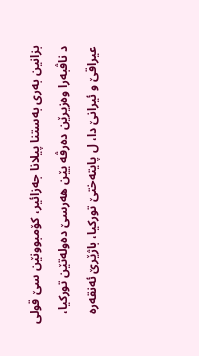بزانین به‌رى به‌ستنا پیلانا جه‌زائیر، كۆمبوونێن سێ قولى د ناڤبه‌را وه‌زیرێن ده‌رڤه‌ یێن هه‌رسێ ده‌وله‌تێن توركیا، عیراقێ و ئیرانێ دا، ل پایته‌ختێ توركیا، باژێرێ ئه‌نقه‌ره‌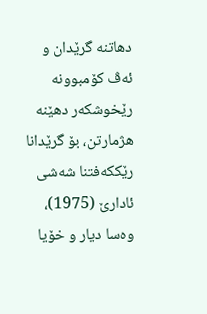دهاتنه‌ گرێدان و ئه‌ڤ كۆمبوونه‌ رێخوشكه‌ر دهێنه‌ هژمارتن، بۆ گرێدانا رێككه‌فتنا شه‌شى ئادارێ (1975)، وه‌سا دیار و خۆیا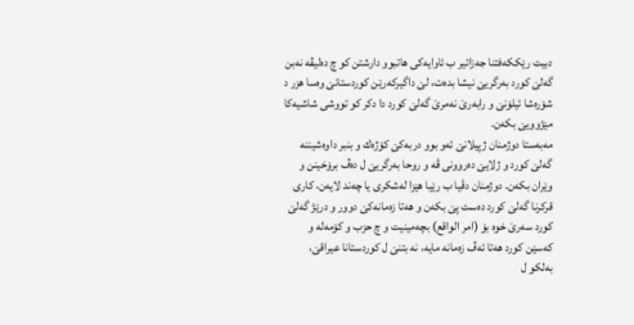دبیت رێككه‌فتنا جه‌زائیر ب ئاوایه‌كى هاتبوو دارشتن كو چ ده‌لیڤه‌ نه‌بن گه‌لێ كورد به‌رگریێ نیشا بده‌ت، لێ داگیركه‌رێن كوردستانێ وه‌سا هزر د شۆره‌شا ئیلۆنێ و رابه‌رێ نه‌مرێ گه‌لێ كورد دا دكر كو تووشى شاشیه‌كا مێژوویێ بكه‌ن.
مه‌به‌ستا دوژمنان ژپیلانێ ئه‌و بوو دربه‌كێ كۆژه‌ك و بنبر داوه‌شیننه‌ گه‌لێ كورد و ژلایێ ده‌روونى ڤه‌ و روحا به‌رگریێ ل ده‌ڤ برۆخینن و وێران بكه‌ن. دوژمنان دڤیا ب رێیا هێزا له‌شكرى یا چه‌ند لایه‌ن، كارى قركرنا گه‌لێ كورد ده‌ست پێ بكه‌ن و هه‌تا زه‌مانه‌كێ دوور و درێژ گه‌لێ كورد سه‌رێ خوه‌ بۆ (امر الواقع) بچه‌مینیت و چ حزب و كۆمه‌له‌ و كه‌سێن كورد هه‌تا ئه‌ڤ زه‌مانه‌ مایه‌، نه‌ بتنێ ل كوردستانا عیراقێ، به‌لكو ل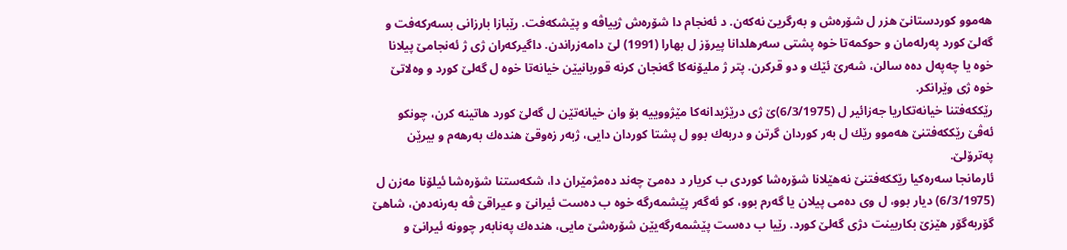هه‌موو كوردستانێ هزر ل شۆره‌ش و به‌رگریێ نه‌كه‌ن. د ئه‌نجام دا شۆره‌ش ژییاڤه‌ و پێشكه‌فت. رێبازا بارزانى بسه‌ركه‌فت و گه‌لێ كورد په‌رله‌مان و حوكمه‌تا خوه‌ پشتى سه‌رهلدانا پیرۆز ل بهارا (1991) لێ دامه‌زراندن. داگیركه‌ران ژى ژ ئه‌نجامێ پیلانا خوه‌ یا چه‌په‌ل ده‌ه سالن، شه‌رێ ئێك و دو قركرن. پتر ژ ملیۆنه‌كا گه‌نجان كرنه‌ قوربانیێن خیانه‌تا خوه‌ ل گه‌لێ كورد و وه‌لاتێ خوه‌ ژى وێرانكر.
رێككه‌فتنا خیانه‌تكاریا جه‌زائیر ل (6/3/1975)ێ ژى درێژیدانه‌كا مێژووییه‌ بۆ وان خیانه‌تێن ل گه‌لێ كورد هاتینه‌ كرن، چونكو ئه‌ڤێ رێككه‌فتنێ هه‌موو رێك ل به‌ر كوردان گرتن و دربه‌ك بوو ل پشتا كوردان دایى، ژبه‌ر زه‌وقێ هنده‌ك به‌رهه‌م و بیرێن په‌ترۆلێ.
ئارمانجا سه‌ره‌كیا رێككه‌فتنێ نه‌هێلانا شۆره‌شا كوردى ب كریار د ده‌مێ چه‌ند ده‌مژمێران دا، شكه‌ستنا شۆره‌شا ئیلۆنا مه‌زن ل (6/3/1975) دیار بوو، ل وى ده‌مى پیلان یا گه‌رم بوو، كو ئه‌گه‌ر پێشمه‌رگه‌ خوه‌ ب ده‌ست ئیرانێ و عیراقێ ڤه‌ به‌رنه‌ده‌ن، شاهێ گۆربه‌گۆر هێزێ بكاربینت دژى گه‌لێ كورد. رێیا ب ده‌ست پێشمه‌رگه‌یێن شۆره‌شێ مایى، هنده‌ك په‌نابه‌ر چوونه‌ ئیرانێ و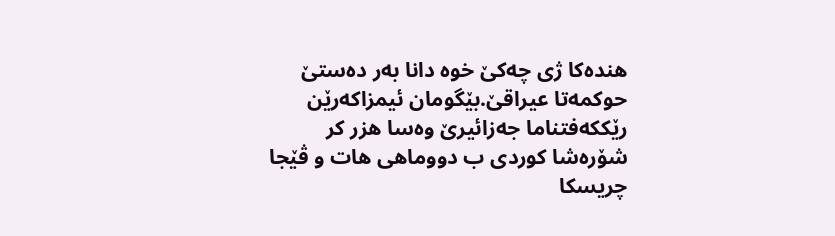هنده‌كا ژى چه‌كێ خوه‌ دانا به‌ر ده‌ستێ حوكمه‌تا عیراقێ.بێگومان ئیمزاكه‌رێن رێككه‌فتناما جه‌زائیرێ وه‌سا هزر كر شۆره‌شا كوردى ب دووماهى هات و ڤێجا چریسكا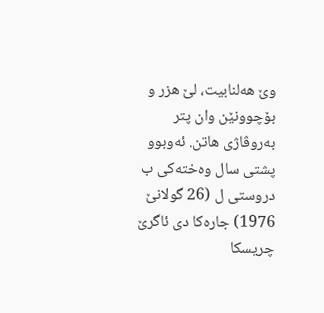وێ هه‌لنابیت، لێ هزر و بۆچوونێن وان پتر به‌روڤاژى هاتن. ئه‌وبوو پشتى سال وه‌خته‌كى ب دروستى ل (26 گولانێ 1976) جاره‌كا دى ئاگرێ چریسكا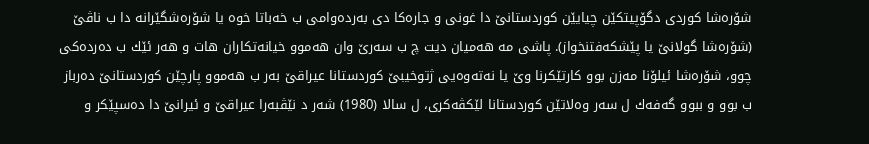شۆره‌شا كوردى دگۆپیتكێن چیایێن كوردستانێ دا غونى و جاره‌كا دى به‌رده‌وامى ب خه‌باتا خوه‌ یا شۆره‌شگێرانه‌ دا ب ناڤێ (شۆره‌شا گولانێ یا پێشكه‌فتنخواز). پاشى مه‌ هه‌میان دیت چ ب سه‌رێ وان هه‌موو خیانه‌تكاران هات و هه‌ر ئێك ب ده‌رده‌كى چوو، شۆره‌شا ئیلۆنا مه‌زن بوو كارتێكرنا وێ یا نه‌ته‌وه‌یى ژتوخیبێ كوردستانا عیراقێ به‌ر ب هه‌موو پارچێن كوردستانێ ده‌رباز ب بوو و ببوو گه‌فه‌ك ل سه‌ر وه‌لاتێن كوردستانا لێكڤه‌كرى، ل سالا (1980) شه‌ر د نێڤبه‌را عیراقێ و ئیرانێ دا ده‌سپێكر و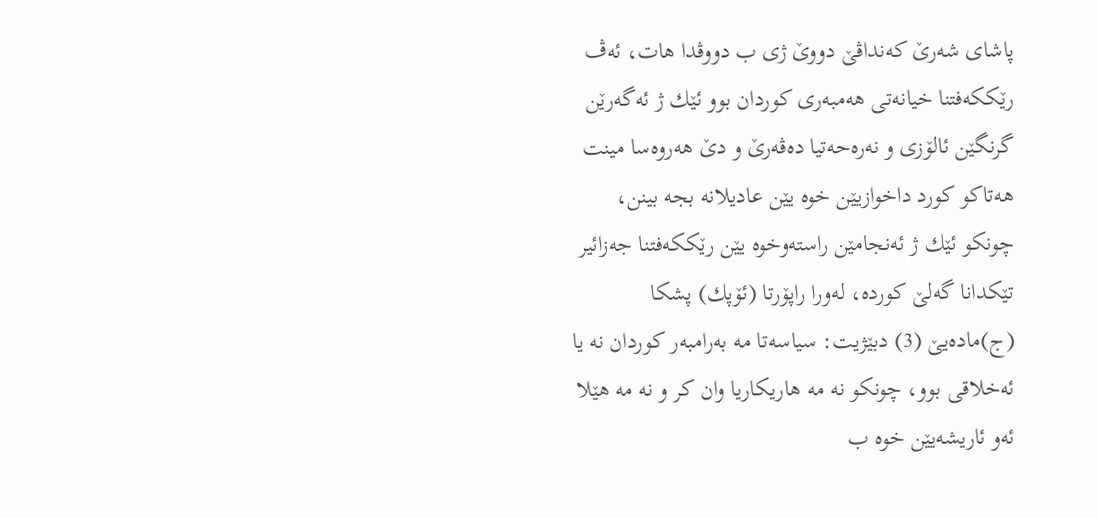پاشاى شه‌رێ كه‌نداڤێ دووێ ژى ب دووڤدا هات، ئه‌ڤ رێككه‌فتنا خیانه‌تى هه‌مبه‌رى كوردان بوو ئێك ژ ئه‌گه‌رێن گرنگێن ئالۆزى و نه‌ره‌حه‌تیا ده‌ڤه‌رێ و دێ هه‌روه‌سا مینت هه‌تاكو كورد داخوازیێن خوه‌ یێن عادیلانه‌ بجه بینن، چونكو ئێك ژ ئه‌نجامێن راسته‌وخوه‌ یێن رێككه‌فتنا جه‌زائیر تێكدانا گه‌لێ كورده‌، له‌ورا راپۆرتا (ئۆپك) پشكا (ج)ماده‌یێ (3) دبێژیت: سیاسه‌تا مه‌ به‌رامبه‌ر كوردان نه‌ یا ئه‌خلاقى بوو، چونكو نه‌ مه‌ هاریكاریا وان كر و نه‌ مه‌ هێلا ئه‌و ئاریشه‌یێن خوه‌ ب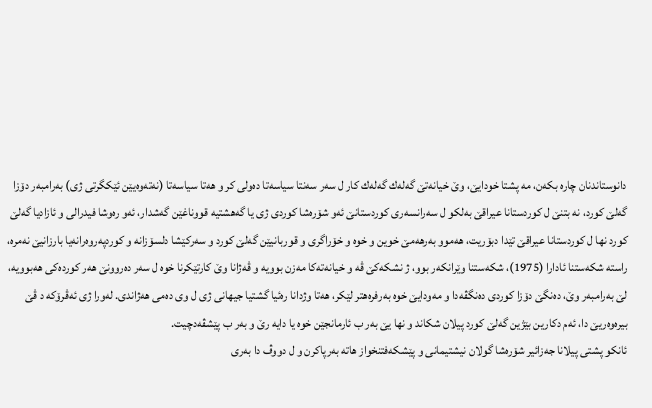دانوستاندنان چاره‌ بكه‌ن، مه‌ پشتا خودایێ، وێ خیانه‌تێ گه‌له‌ك گه‌له‌ك كار ل سه‌ر سه‌نتا سیاسه‌تا ده‌ولى كر و هه‌تا سیاسه‌تا (نه‌ته‌وه‌یێن ئێكگرتى ژى) به‌رامبه‌ر دۆزا گه‌لێ كورد، نه‌ بتنێ ل كوردستانا عیراقێ به‌لكو ل سه‌رانسه‌رى كوردستانێ ئه‌و شۆره‌شا كوردى ژى یا گه‌هشتیه‌ قووناغێن گه‌شدار، ئه‌و ره‌وشا فیدرالى و ئازادیا گه‌لێ كورد نها ل كوردستانا عیراقێ تێدا دبۆریت، هه‌موو به‌رهه‌مێ خوین و خوه و خۆراگرى و قوربانیێن گه‌لێ كورد و سه‌ركێشا دلسۆزانه‌ و كوردپه‌روه‌رانه‌یا بارزانیێ نه‌مره‌، راسته‌ شكه‌ستنا ئادارا (1975)، شكه‌ستنا وێرانكه‌ر بوو، ژ نشكه‌كێ ڤه‌ و خیانه‌ته‌كا مه‌زن بوویه‌ و ڤه‌ژانا وێ كارتێكرنا خوه‌ ل سه‌ر ده‌روونێ هه‌ر كورده‌كى هه‌بوویه‌، لێ به‌رامبه‌ر وێ، ده‌نگێ دۆزا كوردى ده‌نگڤه‌دا و مه‌ودایێ خوه‌ به‌رفره‌هتر لێكر، هه‌تا وژدانا ره‌ئیا گشتیا جیهانى ژى ل وى ده‌مى هه‌ژاندى. له‌ورا ژى ئه‌ڤرۆكه‌ د ڤێ بیره‌وه‌ریێ دا، ئه‌م دكارین بێژین گه‌لێ كورد پیلان شكاند و نها یێ به‌ر ب ئارمانجێن خوه‌ یا دایه‌ رێ و به‌ر ب پێشڤه‌دچیت.
ئانكو پشتى پیلانا جه‌زائیر شۆره‌شا گولان نیشتیمانى و پێشكه‌فتنخواز هاته‌ به‌رپاكرن و ل دووڤ دا به‌رى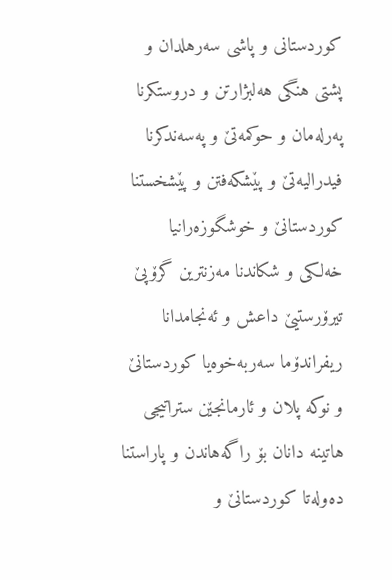كوردستانى و پاشى سه‌رهلدان و پشتى هنگى هه‌لبژارتن و دروستكرنا په‌رله‌مان و حوكمه‌تێ و په‌سه‌ندكرنا فیدرالیه‌تێ و پێشكه‌فتن و پێشخستنا كوردستانێ و خوشگوزه‌رانیا خه‌لكى و شكاندنا مه‌زنترین گرۆپێ تیرۆرستیێ داعش و ئه‌نجامدانا ریفراندۆما سه‌ربه‌خوه‌یا كوردستانێ و نوكه‌ پلان و ئارمانجێن ستراتیجى هاتینه‌ دانان بۆ راگه‌هاندن و پاراستنا ده‌وله‌تا كوردستانێ و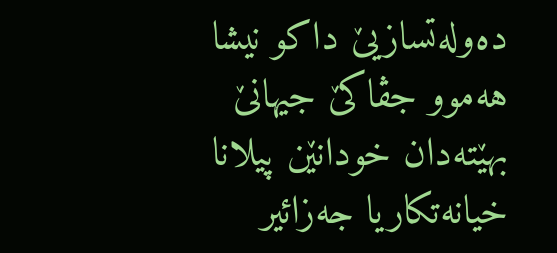ده‌وله‌تسازیێ داكو نیشا هه‌موو جڤاكێ جیهانێ بهێته‌دان خودانێن پیلانا خیانه‌تكاریا جه‌زائیر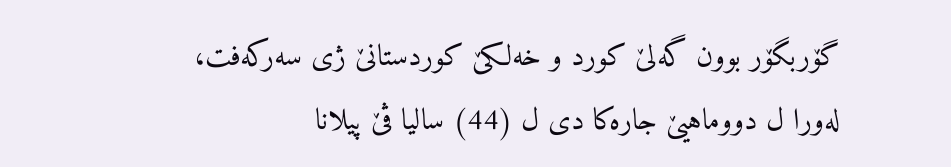گۆربگۆر بوون گه‌لێ كورد و خه‌لكێ كوردستانێ ژى سه‌ركه‌فت، له‌ورا ل دووماهیێ جاره‌كا دى ل (44) سالیا ڤێ پیلانا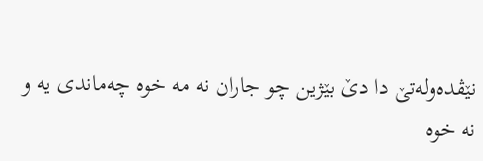نێڤده‌وله‌تێ دا دێ بێژین چو جاران نه‌ مه‌ خوه‌ چه‌ماندى یه‌ و نه‌ خوه‌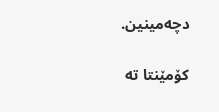دچه‌مینین.

کۆمێنتا تە